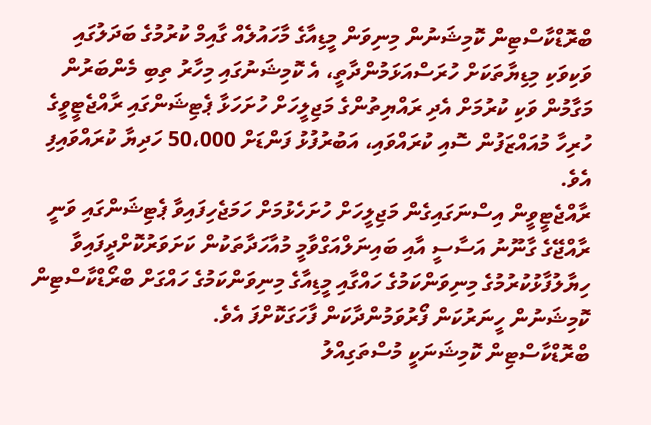ބްރޮޑްކާސްޓިން ކޮމިޝަނުން މިނިވަން މީޑިއާގެ މާހައުލެއް ގާއިމް ކުރުމުގެ ބަދަލުގައި ވަކިވަކި މިޑިޔާތަކަށް ހުރަސްއަޅަމުންދާތީ، އެ ކޮމިޝަނުގައި މިހާރު ތިބި މެންބަރުން މަގާމުން ވަކި ކުރުމަށް އެދި ރައްޔިތުންގެ މަޖިލީހަށް ހުށަހަޅާ ޕެޓިޝަންގައި ރާއްޖެޓީވީގެ ހުރިހާ މުއައްޒަފުން ސޮއި ކުރައްވައި، އަބުރުފުޅު ފަންޑަށް 50،000 ހަދިޔާ ކުރައްވައިފި އެވެ.
ރާއްޖެޓީވީން އިސްނަގައިގެން މަޖިލީހަށް ހުށަހެޅުމަށް ހަމަޖެހިފައިވާ ޕެޓިޝަންގައި ވަނީ ރާއްޖޭގެ ގާނޫނު އަސާސީ އާއި ބައިނަލްއަގްވާމީ މުއާހަދާތަކުން ކަށަވަރުކޮށްދީފައިވާ ހިޔާލުފާޅުކުރުމުގެ މިނިވަންކަމުގެ ހައްގާއި މީޑިއާގެ މިނިވަންކަމުގެ ހައްގަށް ބްރޯޑްކާސްޓިން ކޮމިޝަނުން ހީނަރުކަން ފޯރުވަމުންދާކަން ފާހަގަކޮށްފަ އެވެ.
ބްރޮޑްކާސްޓިން ކޮމިޝަނަކީ މުސްތަގިއްލު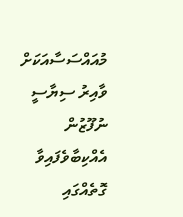މުއައްސަސާއަކަށް ވާއިރު ސިޔާސީ ނުފޫޒުން އެއްކިބާވެފައިވާ ގޮތެއްގައި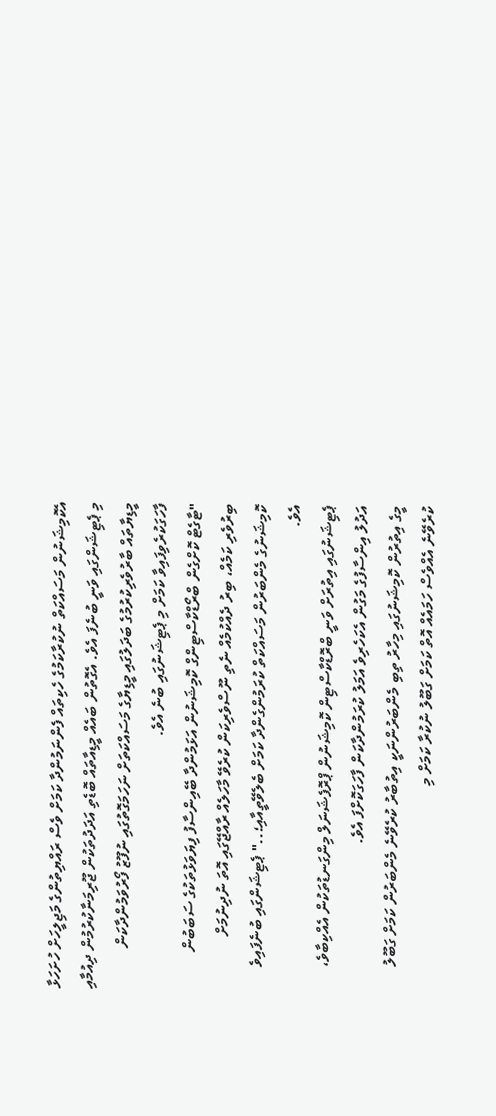އެކޮމިޝަނުން މަސައްކަތް ނުކުރާކަމުގެ ހެކިތައް ފެންނަމުންދާ ކަމަށް ވެސް ރައްޔިތުންގެ މަޖިލީހަށް ހުށަހަޅާ މި ޕެޓިޝަންގައި ވަނީ ބުނެފަ އެވެ. އެގޮތުން ބައެއް މީޑިއާތައް ބޮޑެތި އަދަދުތަކުން ޖޫރިމަނާކުރުމުން ދިއުމާއި މީޑިޔާތައް ބާރުވެރިކުރުމުގެ ބަދަލުގައި މީޑިޔާގެ މަސައްކަތަށް ނަހަމަގޮތުގައި ނުފޫޒު ފޯރުވަމުންދާކަން ފާހަގަކުރެވިފައިވާ ކަމަށް މި ޕެޓިޝަނުގައި ބުނެ އެވެ.
"ޓާގެޓް ކޮށްގެން ބްރޯޑްކާސްޓިންގް ކޮމިޝަނުން އަޅަމުންދާ ބޭއިންސާފު ފިޔަވަޅުތަކުގެ ސަބަބުން ބިރުވެރި ކަމެއް، ބިރު ދެއްކުމެއް ނެތި ނޫސްވެރިކަން ކުރެވޭ މާހަލެއް ރާއްޖޭގައި އޮތަ ނުދިނުމަށް ކޮމިޝަނުގެ މެންބަރުން މަސައްކަތް ކުރަމުންގެންދާ ކަމަށް ބެލެވޭތީއާއި؛.." ޕެޓިޝަންގައި ބުނެފައިވެ އެވެ.
ޕެޓިޝަނުގައި އިތުރަށް ވަނީ ބްރޮޑްކާސްޓިން ކޮމިޝަނުން ޕްރޮފެޝަނަލް މިންގަނޑުތަކުން އެއްކިބާވެ، އަދުލު އިންސާފުގެ މަގުން އެކަހެރިވެ އަމަލު ކުރަމުންދާކަން ފާހަގަކޮށްފަ އެވެ.
މީގެ އިތުރުން ކޮމިޝަނުގައި މިހާރު ތިބި މެންބަރުންނަކީ އިތުބާރު ކުރެވޭނެ މެންބަރުން ކަމަށް ގަބޫލު ކުރެވޭނެ އެއްވެސް ހަމައެއް އޮތް ކަމަށް ގަބޫލު ނުކުރާ ކަމަށް މި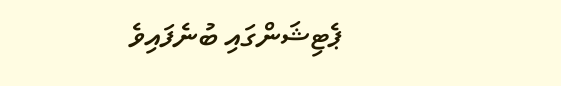ޕެޓިޝަންގައި ބުނެފައިވެ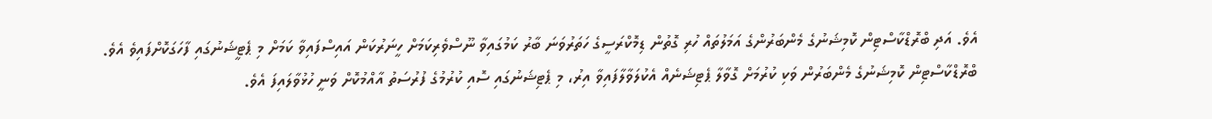އެވެ. އަދި ބްރޮޑްކާސްޓިން ކޮމިޝަނުގެ މެންބަރުންގެ އަމަލުތައް ހުރި ގޮތުން ޑިމޮކްރަސީގެ ހަތަރުވަނަ ބާރު ކަމުގައިވާ ނޫސްވެރިކަމަށް ހީނަރުކަން އައިސްފައިވާ ކަމަށް މި ޕެޓީޝަނުގައި ފާހަގަކޮށްފައިވެ އެވެ.
ބްރޮޑްކާސްޓިން ކޮމިޝަނުގެ މެންބަރުން ވަކި ކުރުމަށް ގޮވާލާ ޕެޓިޝަނެއް އެކުލަވާލާފައިވާ އިރު، މި ޕެޓިޝަނުގައި ސޮއި ކުރުމުގެ ފުރުސަތު އާއްމުކޮށް ވަނީ ހުޅުވާލައިފަ އެވެ.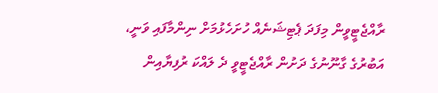ރާއްޖެޓީވީން މިފަދަ ޕެޓިޝަނެއް ހުށަހެޅުމަށް ނިންމާފައި ވަނީ، އަބުރުގެ ގާނޫނުގެ ދަށުން ރާއްޖެޓީވީ ދެ ލައްކަ ރުފިޔާއިން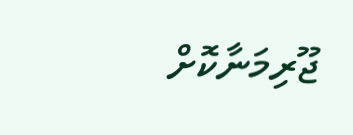ޖޫރިމަނާކޮށް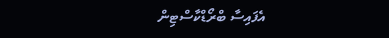އެފައިސާ ބްރޯޑްކާސްޓިން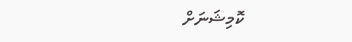ކޮމިޝަނަށް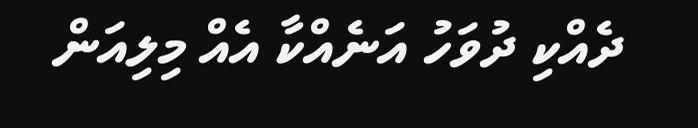ދެއްކި ދުވަހު އަނެއްކާ އެއް މިލިއަން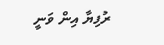ރުފިޔާ އިން ވަނީ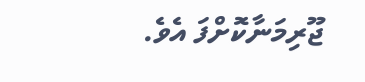ޖޫރިމަނާކޮށްފަ އެވެ.